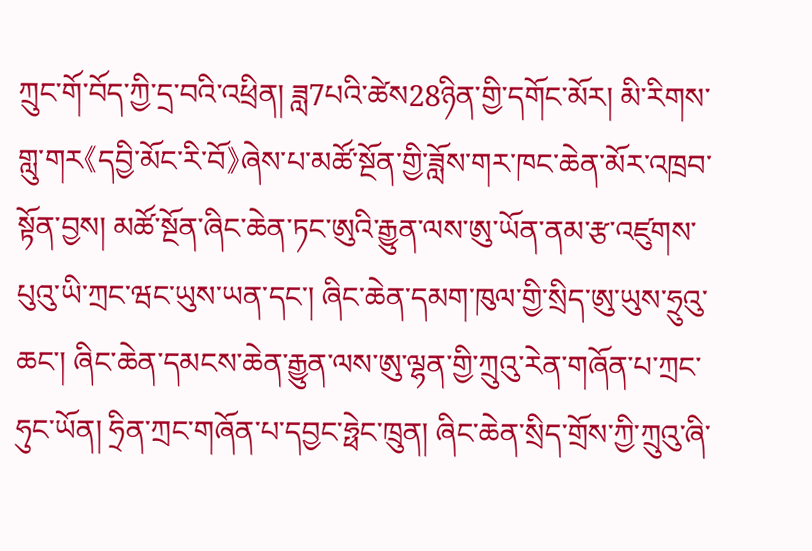ཀྲུང་གོ་བོད་ཀྱི་དྲ་བའི་འཕྲིན། ཟླ7པའི་ཚེས28ཉིན་གྱི་དགོང་མོར། མི་རིགས་གླུ་གར《དབྱི་མོང་རི་བོ》ཞེས་པ་མཚོ་སྔོན་གྱི་ཟློས་གར་ཁང་ཆེན་མོར་འཁྲབ་སྟོན་བྱས། མཚོ་སྔོན་ཞིང་ཆེན་ཏང་ཨུའི་རྒྱུན་ལས་ཨུ་ཡོན་ནམ་རྩ་འཛུགས་པུའུ་ཡི་ཀྲང་ཝང་ཡུས་ཡན་དང་། ཞིང་ཆེན་དམག་ཁུལ་གྱི་སྲིད་ཨུ་ཡུས་ཧྲུའུ་ཆང་། ཞིང་ཆེན་དམངས་ཆེན་རྒྱུན་ལས་ཨུ་ལྷན་གྱི་ཀྲུའུ་རེན་གཞོན་པ་ཀྲང་ཧུང་ཡོན། ཧྲིན་ཀྲང་གཞོན་པ་དབྱང་ཧྥེང་ཁྲུན། ཞིང་ཆེན་སྲིད་གྲོས་ཀྱི་ཀྲུའུ་ཞི་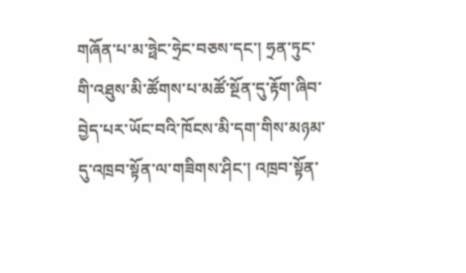གཞོན་པ་མ་ཧྥེང་ཧྲེང་བཅས་དང་། ཧྲན་ཏུང་གི་འཐུས་མི་ཚོགས་པ་མཚོ་སྔོན་དུ་རྟོག་ཞིབ་བྱེད་པར་ཡོང་བའི་ཁོངས་མི་དག་གིས་མཉམ་དུ་འཁྲབ་སྟོན་ལ་གཟིགས་ཤིང་། འཁྲབ་སྟོན་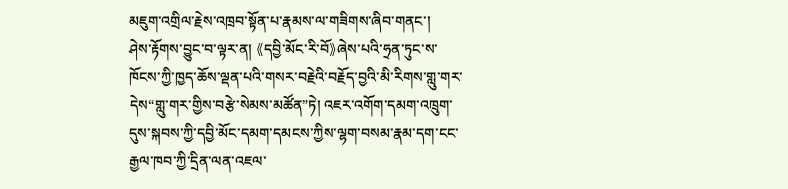མཇུག་འགྲིལ་རྗེས་འཁྲབ་སྟོན་པ་རྣམས་ལ་གཟིགས་ཞིབ་གནང་།
ཤེས་རྟོགས་བྱུང་བ་ལྟར་ན། 《དབྱི་མོང་རི་བོ》ཞེས་པའི་ཧྲན་ཏུང་ས་ཁོངས་ཀྱི་ཁྱད་ཆོས་ལྡན་པའི་གསར་བརྗེའི་བརྗོད་བྱའི་མི་རིགས་གླུ་གར་དེས“གླུ་གར་གྱིས་བརྩེ་སེམས་མཚོན”ཏེ། འཇར་འགོག་དམག་འཁྲུག་དུས་སྐབས་ཀྱི་དབྱི་མོང་དམག་དམངས་ཀྱིས་ལྷག་བསམ་རྣམ་དག་ངང་རྒྱལ་ཁབ་ཀྱི་དྲིན་ལན་འཇལ་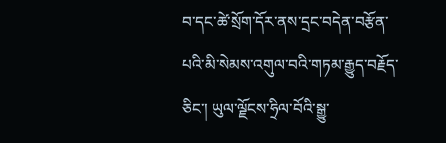བ་དང་ཚེ་སྲོག་དོར་ནས་དྲང་བདེན་བརྩོན་པའི་མི་སེམས་འགུལ་བའི་གཏམ་རྒྱུད་བརྗོད་ཅིང་། ཡུལ་ལྗོངས་ཧྲིལ་བོའི་སྒྱུ་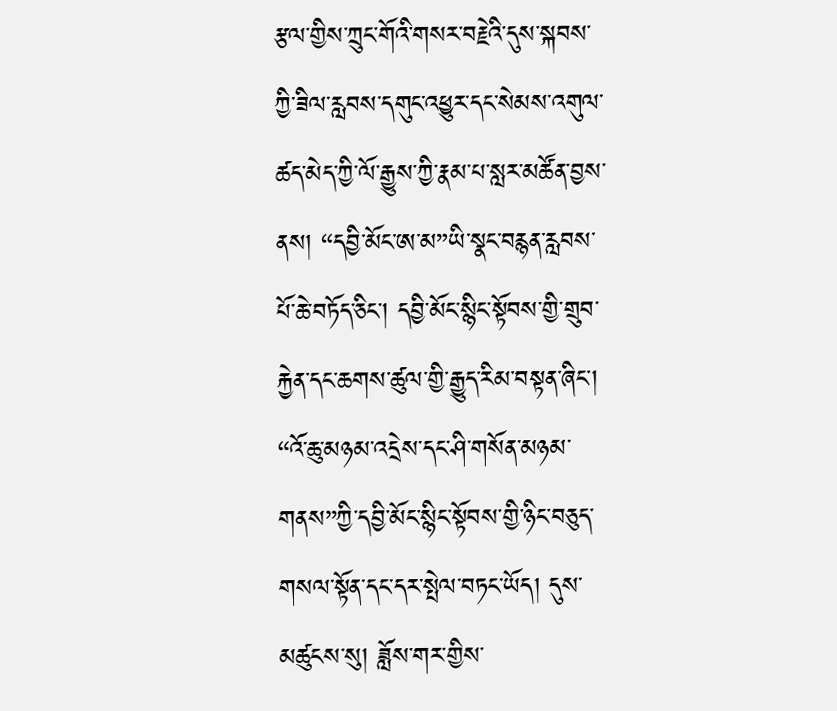རྩལ་གྱིས་ཀྲུང་གོའི་གསར་བརྗེའི་དུས་སྐབས་ཀྱི་ཟིལ་རླབས་དགུང་འཕྱུར་དང་སེམས་འགུལ་ཚད་མེད་ཀྱི་ལོ་རྒྱུས་ཀྱི་རྣམ་པ་སླར་མཚོན་བྱས་ནས། “དབྱི་མོང་ཨ་མ”ཡི་སྣང་བརྙན་རླབས་པོ་ཆེ་བཏོད་ཅིང་། དབྱི་མོང་སྙིང་སྟོབས་གྱི་གྲུབ་རྐྱེན་དང་ཆགས་ཚུལ་གྱི་རྒྱུད་རིམ་བསྟན་ཞིང་། “འོ་ཆུ་མཉམ་འདྲེས་དང་ཤི་གསོན་མཉམ་གནས”ཀྱི་དབྱི་མོང་སྙིང་སྟོབས་གྱི་ཉིང་བཅུད་གསལ་སྟོན་དང་དར་སྤེལ་བཏང་ཡོད། དུས་མཚུངས་སུ། ཟློས་གར་གྱིས་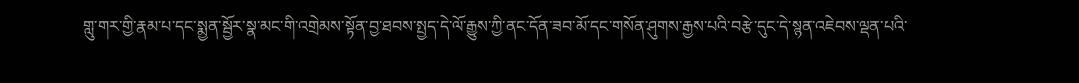གླུ་གར་གྱི་རྣམ་པ་དང་སྨྱན་སྦྱོར་སྣ་མང་གི་འགྲེམས་སྟོན་བྱ་ཐབས་སྤྱད་དེ་ལོ་རྒྱུས་ཀྱི་ནང་དོན་ཟབ་མོ་དང་གསོན་ཤུགས་རྒྱས་པའི་བརྩེ་དུང་དེ་སྙན་འཇེབས་ལྡན་པའི་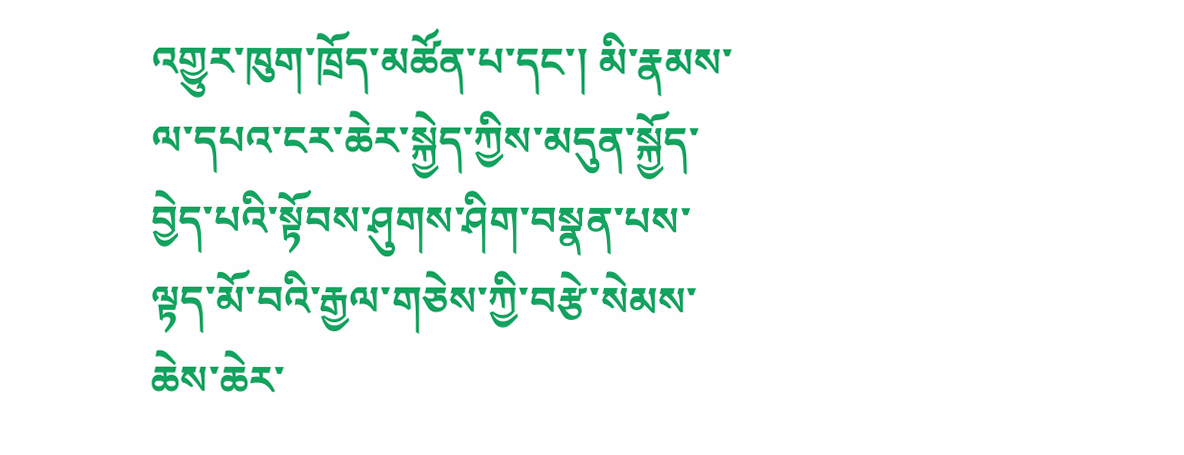འགྱུར་ཁུག་ཁྲོད་མཚོན་པ་དང་། མི་རྣམས་ལ་དཔའ་ངར་ཆེར་སྐྱེད་ཀྱིས་མདུན་སྐྱོད་བྱེད་པའི་སྟོབས་ཤུགས་ཤིག་བསྣན་པས་ལྟད་མོ་བའི་རྒྱལ་གཅེས་ཀྱི་བརྩེ་སེམས་ཆེས་ཆེར་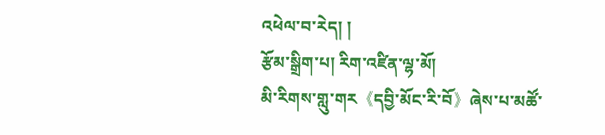འཕེལ་བ་རེད། །
རྩོམ་སྒྲིག་པ། རིག་འཛིན་ལྷ་མོ།
མི་རིགས་གླུ་གར《དབྱི་མོང་རི་བོ》ཞེས་པ་མཚོ་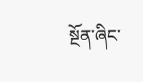སྔོན་ཞིང་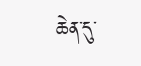ཆེན་དུ་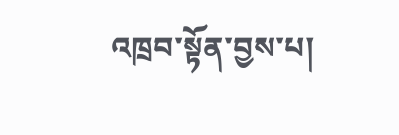འཁྲབ་སྟོན་བྱས་པ།